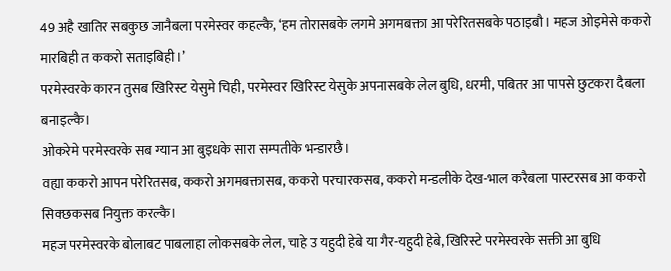49 अहै खातिर सबकुछ जानैबला परमेस्वर कहल्कै, ‘हम तोरासबके लगमे अगमबक्ता आ परेरितसबके पठाइबौ। महज ओइमेसे ककरो मारबिही त ककरो सताइबिही।’
परमेस्वरके कारन तुसब खिरिस्ट येसुमे चिही, परमेस्वर खिरिस्ट येसुके अपनासबके लेल बुधि, धरमी, पबितर आ पापसे छुटकरा दैबला बनाइल्कै।
ओकरेमे परमेस्वरके सब ग्यान आ बुइधके सारा सम्पतीके भन्डारछै।
वह्या ककरो आपन परेरितसब, ककरो अगमबक्तासब, ककरो परचारकसब, ककरो मन्डलीके देख-भाल करैबला पास्टरसब आ ककरो सिक्छकसब नियुक्त करल्कै।
महज परमेस्वरके बोलाबट पाबलाहा लोकसबके लेल, चाहे उ यहुदी हेबे या गैर-यहुदी हेबे, खिरिस्टे परमेस्वरके सक्ती आ बुधि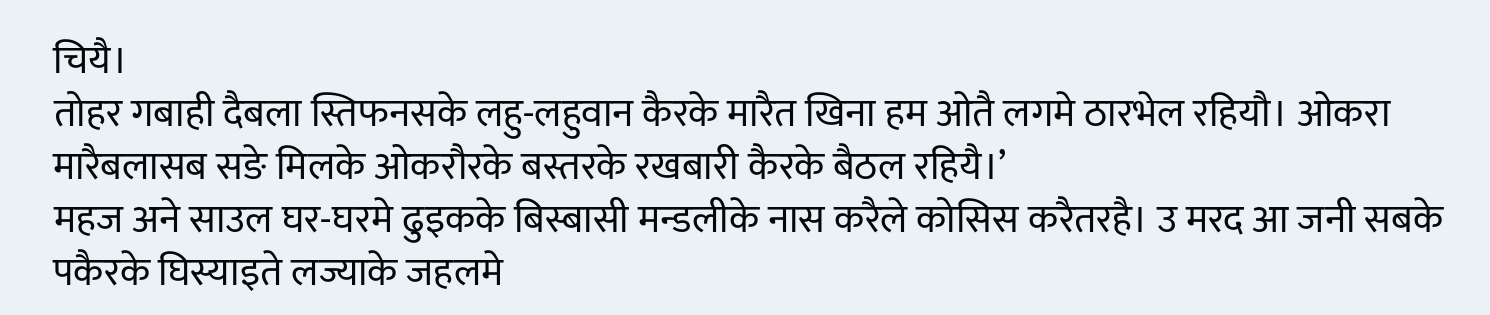चियै।
तोहर गबाही दैबला स्तिफनसके लहु-लहुवान कैरके मारैत खिना हम ओतै लगमे ठारभेल रहियौ। ओकरा मारैबलासब सङे मिलके ओकरौरके बस्तरके रखबारी कैरके बैठल रहियै।’
महज अने साउल घर-घरमे ढुइकके बिस्बासी मन्डलीके नास करैले कोसिस करैतरहै। उ मरद आ जनी सबके पकैरके घिस्याइते लज्याके जहलमे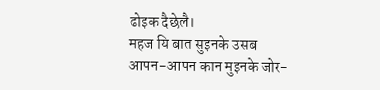ढोइक दैछेलै।
महज यि बात सुइनके उसब आपन-आपन कान मुइनके जोर-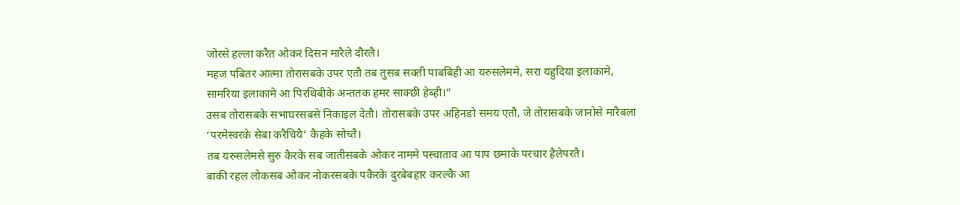जोरसे हल्ला करैत ओकर दिसन मारैले दौरलै।
महज पबितर आत्मा तोरासबके उपर एतौ तब तुसब सक्ती पाबबिही आ यरुसलेममे, सरा यहुदिया इलाकामे, सामरिया इलाकामे आ पिरथिबीके अन्ततक हमर साक्छी हेब्ही।”
उसब तोरासबके सभाघरसबसे निकाइल देतौ। तोरासबके उपर अहिनङो समय एतौ, जे तोरासबके जानोसे मारैबला ‘परमेस्वरके सेबा करैचियै’ कैहके सोच्तै।
तब यरुसलेमसे सुरु कैरके सब जातीसबके ओकर नाममे पस्चाताव आ पाप छमाके परचार हैलेपरतै।
बाकी रहल लोकसब ओकर नोकरसबके पकैरके दुरबेबहार करल्कै आ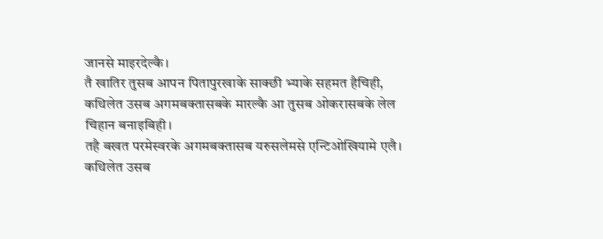जानसे माइरदेल्कै।
तै खातिर तुसब आपन पितापुरखाके साक्छी भ्याके सहमत हैचिही, कथिलेत उसब अगमबक्तासबके मारल्कै आ तुसब ओकरासबके लेल चिहान बनाइबिही।
तहै बखत परमेस्वरके अगमबक्तासब यरुसलेमसे एन्टिओखियामे एलै।
कथिलेत उसब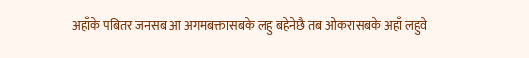अहाँके पबितर जनसब आ अगमबक्तासबके लहु बहेनेछै तब ओकरासबके अहाँ लहुवे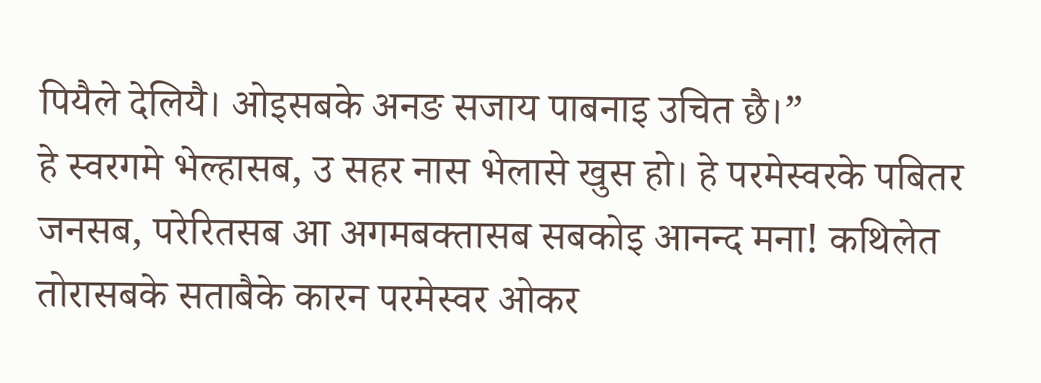पियैले देलियै। ओइसबके अनङ सजाय पाबनाइ उचित छै।”
हे स्वरगमे भेल्हासब, उ सहर नास भेलासे खुस हो। हे परमेस्वरके पबितर जनसब, परेरितसब आ अगमबक्तासब सबकोइ आनन्द मना! कथिलेत तोरासबके सताबैके कारन परमेस्वर ओकर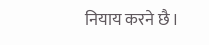नियाय करने छै।